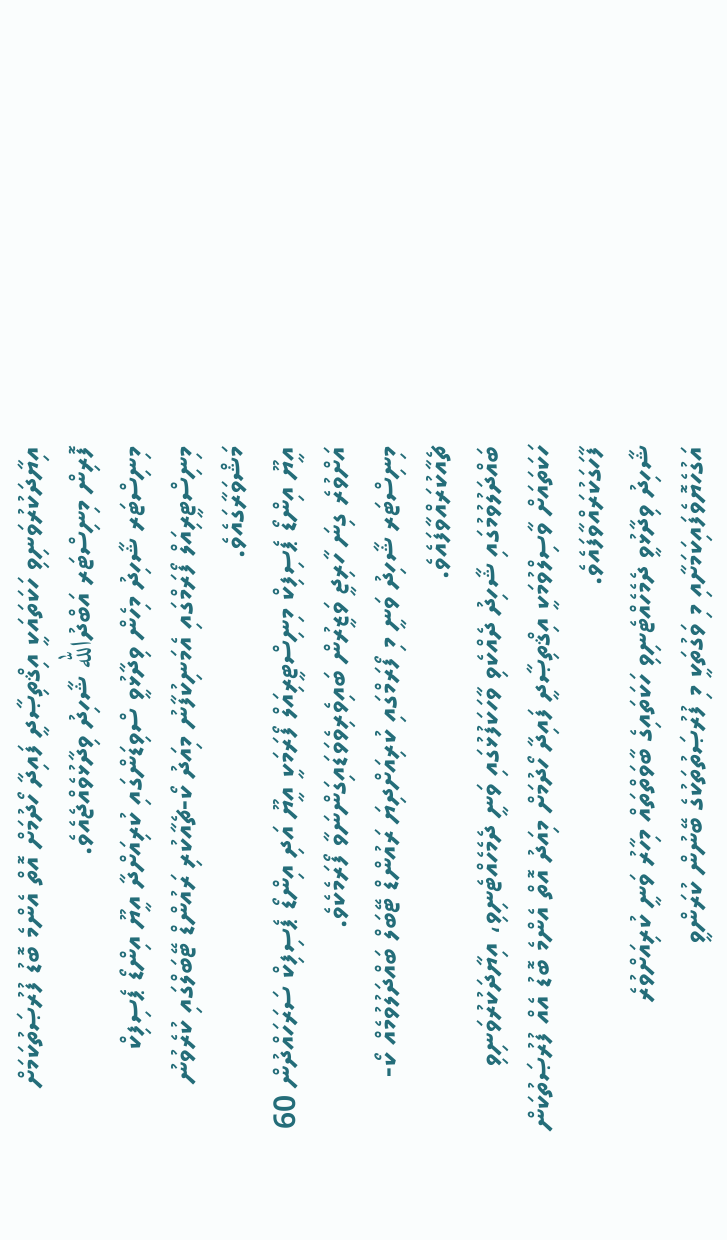އިޔާދަކުރުވަނިވި ހަކަތައަކީ އިޤްތިޞާދީ ފައިދާ ހޯދުމަށް އޮތް އެންމެ ބޮޑު ފުރުޞަތުކަމަށް ފޮރިން މިނިސްޓަރ އަބްދުالله ޝާހިދު ވިދާޅުވެއްޖެއެވެ.
މިނިސްޓަރ ޝާހިދު މިހެން ވިދާޅުވީ ސްވިޑަންގައި ކުރިއަށްދާ އީޔޫ އިންޑޯ ޕެސިފިކް މިނިސްޓީރިއަލް ފޯރަމްގައި އެމަނިކުފާނު މިއަދު ކޯ-ޗެއާކުރި ރައުންޑް ޓޭބަލްގައި ކުރެވުނު މަޝްވަރާގައެވެ.
އީޔޫ އިންޑޯ ޕެސިފިކް މިނިސްޓީރިއަލް ފޯރަމަކީ އީޔޫ އަދި އިންޑޯ ޕެސިފިކް ސަރަހައްދުން 60 އަށްވުރެ ގިނަ ހާރިޖީ ވަޒީރުން ބައިވެރިވެވަޑައިގަންނަވާ ފޯރަމެކެވެ.
މިނިސްޓަރ ޝާހިދު ވަނީ މި ފޯރަމްގައި ކުރިއަށްދިޔަ ރައުންޑް ޓޭބަލް ބައްދަލުވުމެއް ކޯ-ޗެއާކުރައްވާފައެވެ.
ބައްދަލުވުމުގައި ޝާހިދު ދެއްކެވި ވާހަކަފުޅުގައި ވަނީ ދެމެހެއްޓެނިވި، އިޔާދަކުރުވަނިވި ހަކަތައަށް ވާސިލްވުމަކީ އިޤްތިޞާދީ ފައިދާ ހޯދުމަށް މިއަދު އޮތް އެންމެ ބޮޑު އެއް ފުރުޞަތުކަން ފާހަގަކުރައްވާފައެވެ.
ޝާހިދު ވިދާޅުވީ ދެމެހެއްޓެނިވި ހަކަތައިގެ ބާވަތްތައް މިހާރު ވަނީ ކުރިއަށްވުރެ އަގުހެޔޮވެފައިކަމަށާއި މި ވަގުތަކީ މި ފުރުޞަތުތަކުގެ ބޭނުން ކުރަންވީ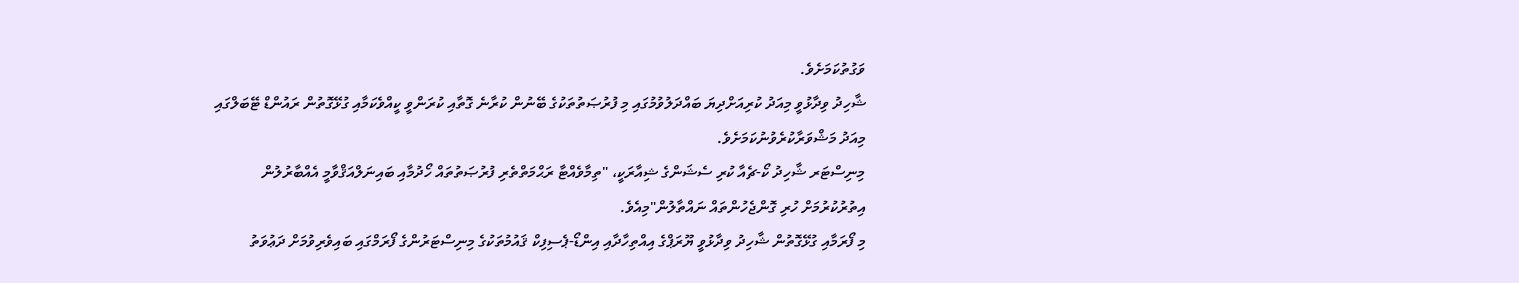ވަގުތުކަމަށެވެ.
ޝާހިދު ވިދާޅުވީ މިއަދު ކުރިއަށްދިޔަ ބައްދަލުވުމުގައި މި ފުރުޞަތުތަކުގެ ބޭނުން ކުރާނެ ގޮތާއި ކުރަންވީ ކީއްވެކަމާއި ގުޅޭގޮތުން ރައުންޑް ޓޭބަލްގައި މިއަދު މަޝްވަރާކުރެވުނުކަމަށެވެ.
މިނިސްޓަރ ޝާހިދު ކޯ-ޗެއާ ކުރި ސެޝަންގެ ޝިއާރަކީ، "ތިމާވެއްޓާ ރަޙްމަތްތެރި ފުރުޞަތުތައް ހޯދުމާއި ބައިނަލްއަޤްވާމީ އެއްބާރުލުން އިތުރުކުރުމަށް ހުރި ގޮންޖެހުންތައް ނައްތާލުން"މިއެވެ.
މި ފޯރަމާއި ގުޅޭގޮތުން ޝާހިދު ވިދާޅުވީ ޔޫރަޕްގެ އިއްތިހާދާއި އިންޑޯ-ޕެސިފިކް ޤައުމުތަކުގެ މިނިސްޓަރުންގެ ފޯރަމްގައި ބައިވެރިވުމަށް ދަޢުވަތު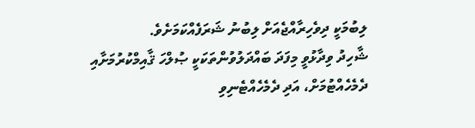ލިބުމަކީ ދިވެހިރާއްޖެއަށް ލިބުނު ޝަރަފެއްކަމަށެވެ.
ޝާހިދު ވިދާޅުވީ މިފަދަ ބައްދަލުވުންތަކަކީ ޞުލްހަ ޤާއިމްކުރުމަށާއި ދެމެހެއްޓުމަށް، އަދި ދެމެހެއްޓެނިވި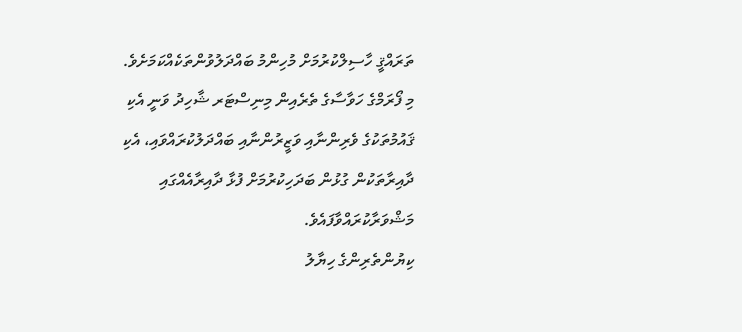ތަރައްޤީ ހާސިލްކުރުމަށް މުހިންމު ބައްދަލުވުންތަކެއްކަމަށެވެ.
މި ފޯރަމްގެ ހަވާސާގެ ތެރެއިން މިނިސްޓަރ ޝާހިދު ވަނީ އެކި ޤައުމުތަކުގެ ވެރިންނާއި ވަޒީރުންނާއި ބައްދަލުކުރައްވައި، އެކި ދާއިރާތަކުން ގުޅުން ބަދަހިކުރުމަށް ފުޅާ ދާއިރާއެއްގައި މަޝްވަރާކުރައްވާފައެވެ.
ކިޔުންތެރިންގެ ހިޔާލު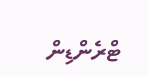ޓްރެންޑިން